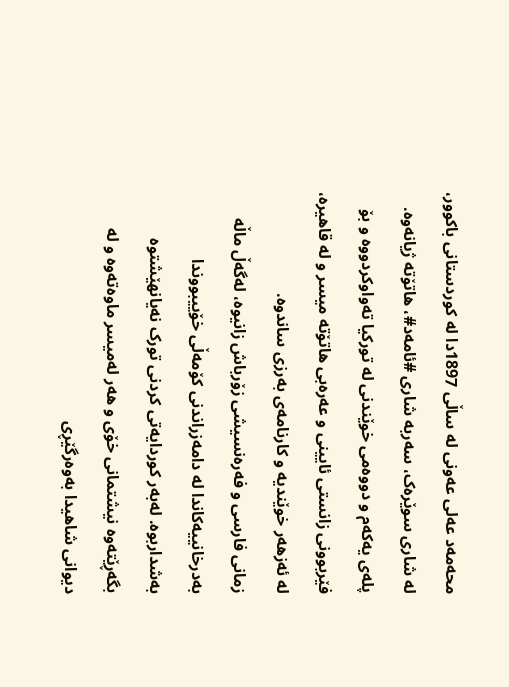محەمەد عەلی عەونی لە ساڵی 1897دا لە کوردستانی باکوور، لە شاری سوێرەک، سەربە شاری #ئامەد#، هاتۆتە ژیانەوه.
پلەی یەکەم و دووەمی خوێندنی لە تورکیا تەواوکردووە و بۆ فێربوونی زانستی ئایینی و عەرەبی هاتۆتە میسر و لە قاهیرە، لە ئەزهەر خوێندیە و کارنامەی بەرزی ساندوە.
زمانی فارسی و فەرەنسیشی زۆرباش زانیوه، لەگەڵ ماڵە بەدرخانییەکاندا لە دامەزراندنی کۆمەڵی خۆییبووندا بەشداربوه. لەبەر کوردایەتی کردنی تورک نەیانهێشتوە بگەڕێتەوە نیشتمانی خۆی و هەر لەمیسر ماوەتەوە و لە دیوانی شاهیدا بەوەرگێڕی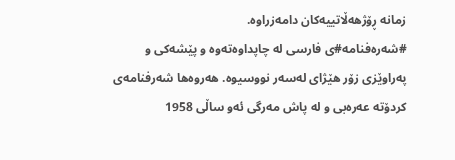زمانە ڕۆژهەڵاتییەکان دامەزراوه.
#شەرەفنامە#ی فارسی لە چاپداوەتەوە و پێشەکی و پەراوێزی زۆر هێژای لەسەر نووسیوە. هەروەها شەرفنامەی کردۆتە عەرەبی و لە پاش مەرگی ئەو ساڵی 1958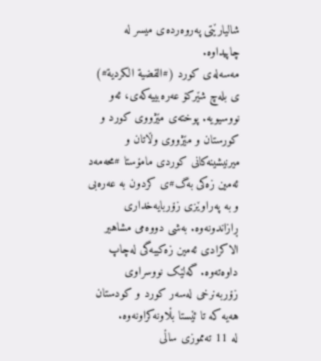شالیارێتی پەروەردەی میسر لە چاپیداوه.
مەسەلەی کورد (#القضیة الکردیة#) ی بلەچ شێرکۆ عەرەبییەکەی، ئەو نووسیویە. پوختەی مێژووی کورد و کورستان و مێژووی وڵاتان و میرنیشینەکانی کوردی مامۆستا #محەمەد ئەمین زەکی بەگ#ی کردون بە عەرەبی و بە پەراوێزی زۆربایەخداری ڕازاندونەوه. بەشی دووەمی مشاهیر الاکرادی ئەمین زەکیبەگی لەچاپ داوەتەوه. گەلێک نووسراوی زۆربەنرخی لەسەر کورد و کودستان هەیە کە تا ئێستا بڵاونەکراونەوه.
لە 11 تەمموزی ساڵی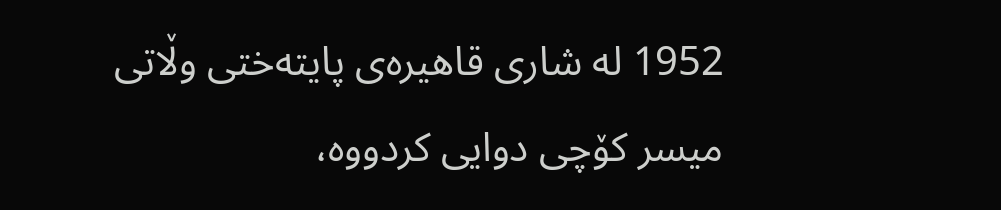1952 لە شاری قاهیرەی پایتەختی وڵاتی میسر کۆچی دوایی کردووە،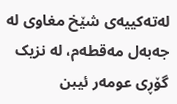لەتەکییەی شێخ مغاوی لە جەبەل مەقطەم، لە نزیک گۆڕی عومەر ئیبن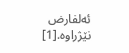ئەلفارض نێژراوە.[1]